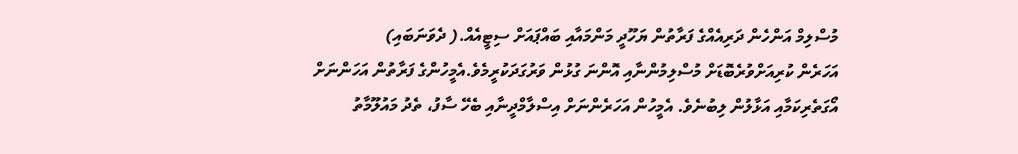މުސްލިމް އަންހެން ދަރިއެއްގެ ފަރާތުން ޔަހޫދީ މަންމައާއި ބައްޕައަށް ސިޓީއެއް.( ދެވަނަބައި)
އަހަރެން ކުރިއަށްވުރެބޮޑަށް މުސްލިމުންނާއި އޮންނަ ގުޅުން ވަރުގަދަކުރީމެވެ.އެމީހުންގެ ފަރާތުން އަހަންނަށް އޯގަތެރިކަމާއި އަޅާލުން ލިބުނެވެ. އެމީހުން އަހަރެންނަށް އިސްލާމްދީނާއި ބެހޭ ސާފު، ތެދު މައުލޫމާތު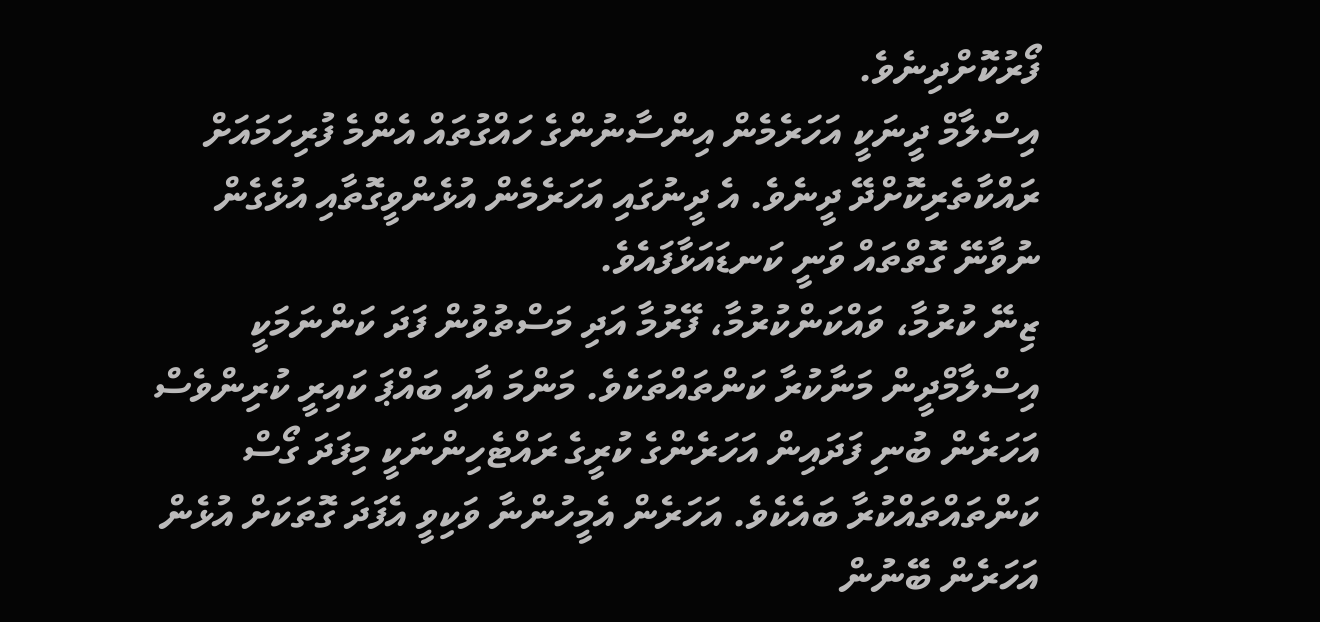ފޯރުކޮށްދިނެވެ.
އިސްލާމް ދީނަކީ އަހަރެމެން އިންސާނުންގެ ހައްގުތައް އެންމެ ފުރިހަމައަށް ރައްކާތެރިކޮށްދޭ ދީނެވެ. އެ ދީނުގައި އަހަރެމެން އުޅެންވީގޮތާއި އުޅެގެން ނުވާނޭ ގޮތްތައް ވަނީ ކަނޑައަޅާފައެވެ.
ޒިނޭ ކުރުމާ، ވައްކަންކުރުމާ، ފޭރުމާ އަދި މަސްތުވުން ފަދަ ކަންނަމަކީ އިސްލާމްދީން މަނާކުރާ ކަންތައްތަކެވެ. މަންމަ އާއި ބައްޕަ ކައިރީ ކުރިންވެސް އަހަރެން ބުނި ފަދައިން އަހަރެންގެ ކުރީގެ ރައްޓެހިންނަކީ މިފަދަ ގޯސް ކަންތައްތައްކުރާ ބައެކެވެ. އަހަރެން އެމީހުންނާ ވަކިވީ އެފަދަ ގޮތަކަށް އުޅެން އަހަރެން ބޭނުން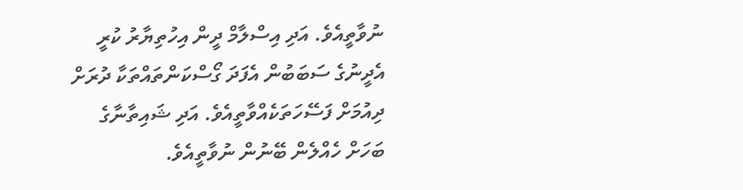ނުވާތީއެވެ. އަދި އިސްލާމް ދީން އިހުތިޔާރު ކުރީ އެދީނުގެ ސަބަބުން އެފަދަ ގޯސްކަންތައްތަކާ ދުރަށް ދިއުމަށް ފަސޭހަތަކެއްވާތީއެވެ. އަދި ޝައިތާނާގެ ބަހަށް ހެއްލެން ބޭނުން ނުވާތީއެވެ.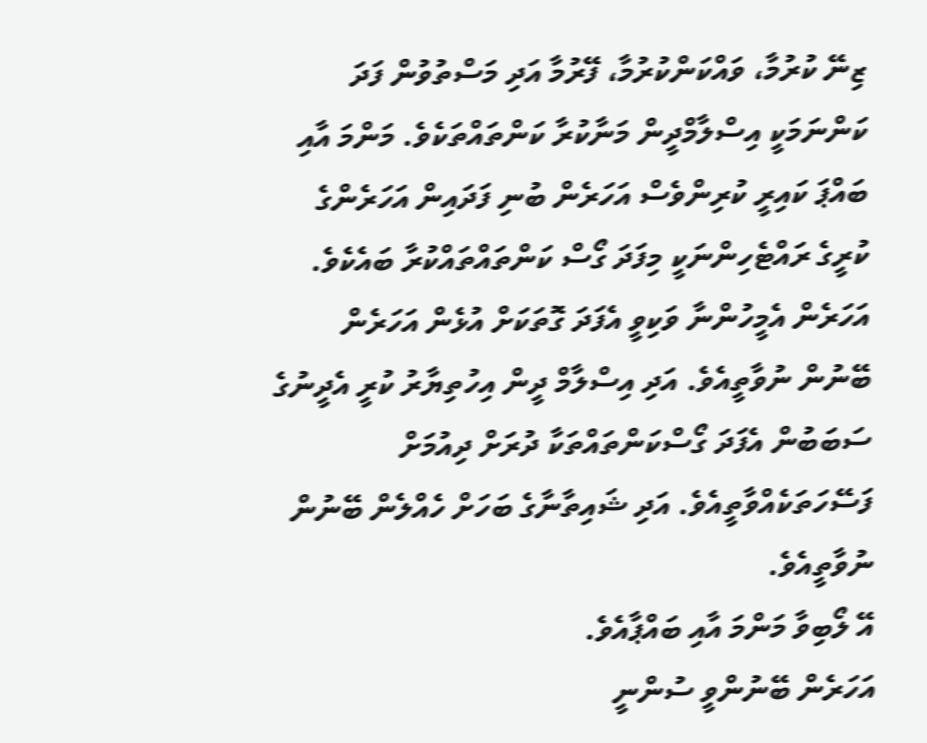ޒިނޭ ކުރުމާ، ވައްކަންކުރުމާ، ފޭރުމާ އަދި މަސްތުވުން ފަދަ ކަންނަމަކީ އިސްލާމްދީން މަނާކުރާ ކަންތައްތަކެވެ. މަންމަ އާއި ބައްޕަ ކައިރީ ކުރިންވެސް އަހަރެން ބުނި ފަދައިން އަހަރެންގެ ކުރީގެ ރައްޓެހިންނަކީ މިފަދަ ގޯސް ކަންތައްތައްކުރާ ބައެކެވެ. އަހަރެން އެމީހުންނާ ވަކިވީ އެފަދަ ގޮތަކަށް އުޅެން އަހަރެން ބޭނުން ނުވާތީއެވެ. އަދި އިސްލާމް ދީން އިހުތިޔާރު ކުރީ އެދީނުގެ ސަބަބުން އެފަދަ ގޯސްކަންތައްތަކާ ދުރަށް ދިއުމަށް ފަސޭހަތަކެއްވާތީއެވެ. އަދި ޝައިތާނާގެ ބަހަށް ހެއްލެން ބޭނުން ނުވާތީއެވެ.
އޭ ލޯބިވާ މަންމަ އާއި ބައްޕާއެވެ.
އަހަރެން ބޭނުންވީ ސުންނީ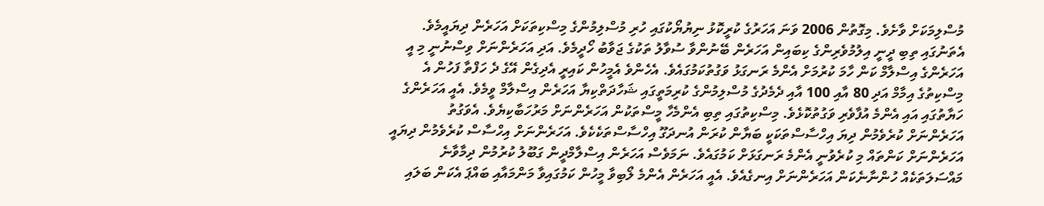މުސްލިމަކަށް ވާށެވެ. މިގޮތުން 2006 ވަނަ އަހަރުގެ ކުރީކޮޅު ނިޔުޔޯކުގައި ހުރި މުސްލިމުންގެ މިސްކިތަކަށް އަހަރެން ދިޔައީމެވެ. އެތަނުގައި ތިބި ދީނީ އިލުމުވެރިންގެ ކިބައިން އަހަރެން ބޭނުންވާ ސުވާލު ތަކުގެ ޖަވާބު ހޯދީމެވެ. އަދި އަހަރެންނަށް ވިސްނުނީ މި އީ އަހަރެންގެ އިސްލާމް ކަން ހާމަ ކުރުމަށް އެންމެ ރަނގަޅު ވަގުތުކަމުގައެވެ. އެހެންވެ އެމީހުން ކައިރީ އެދިގެން އޭގެ ދެ ހަފްތާ ފަހުން އެ މިސްކިތުގެ އިމާމް އަދި 80 އާއި 100 އާއި ދެމެދުގެ މުސްލިމުންގެ ކުރިމަތީގައި ޝަހާދަތްކިޔާ އަހަރެން އިސްލާމް ވީމެވެ. އެއީ އަހަރެންގެ ހަޔާތުގައި އައި އެންމެ އުފާވެރި ވަގުތުކޮޅެވެ. މިސްކިތުގައި ތިބި އެންމެހާ މީސްތަކުން އަހަރެންނަށް މަރުހަބާކިޔެވެ. އެވަގުތު އަހަރެންނަށް ކުރެވެމުން ދިޔަ އިހްސާސްތަކަކީ ބަޔާން ކުރަން އުނދަގޫ އިހްސާސްތަކެކެވެ. އަހަރެންނަށް އިހްސާސް ކުރެވެމުން ދިޔައީ އަހަރެންނަށް ކަންތައް މި ކުރެވުނީ އެންމެ ރަނގަޅަށް ކަމުގައެވެ. ނަމަވެސް އަހަރެން އިސްލާމްދީން ގަބޫލު ކުރުމުން ދިމާވާނެ މައްސަލަތަކެއް ހުންނާނެކަން އަހަރެންނަށް އިނގެއެވެ. އެއީ އަހަރެން އެންމެ ލޯބިވާ މީހުން ކަމުގައިވާ މަންމައާއި ބައްޕަ އެކަން ބަލައި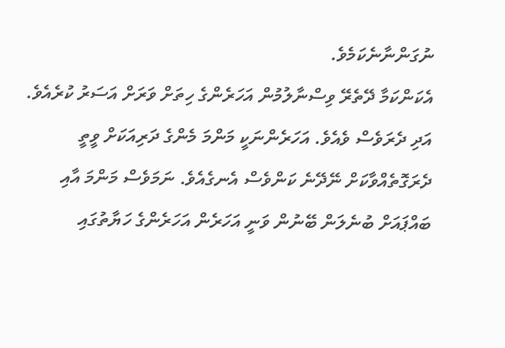ނުގަންނާނެކަމެވެ.
އެކަންކަމާ ދޭތެރޭ ވިސްނާލުމުން އަހަރެންގެ ހިތަށް ވަރަށް އަސަރު ކުރެއެވެ. އަދި ދެރަވެސް ވެއެވެ. އަހަރެންނަކީ މަންމަ މެންގެ ދަރިއަކަށް ވީތީ ދެރަގޮތެއްވާކަށް ނޭދޭނެ ކަންވެސް އެނގެއެވެ. ނަމަވެސް މަންމަ އާއި ބައްޕައަށް ބުނެލަން ބޭނުން ވަނީ އަހަރެން އަހަރެންގެ ހަޔާތުގައި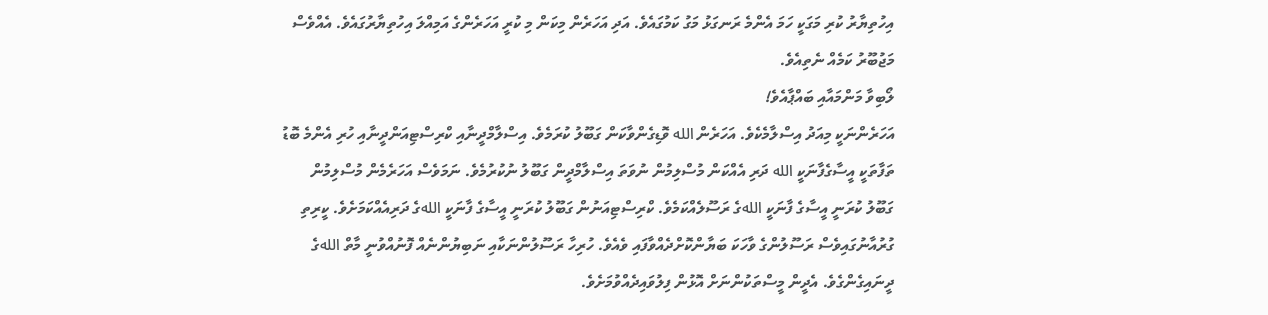އިހުތިޔާރު ކުރި މަގަކީ ހަމަ އެންމެ ރަނގަޅު މަގު ކަމުގައެވެ. އަދި އަހަރެން މިކަން މި ކުރީ އަހަރެންގެ އަމިއްލަ އިހުތިޔާރުގައެވެ. އެއްވެސް މަޖުބޫރު ކަމެއް ނެތިއެވެ.
ލޯބިވާ މަންމައާއި ބައްޕާއެވެ!
އަހަރެންނަކީ މިއަދު އިސްލާމެކެވެ. އަހަރެން الله ވޮޑިގެންވާކަން ގަބޫލު ކުރަމެވެ. އިސްލާމްދީނާއި ކްރިސްޓިއަންދީނާއި ހުރި އެންމެ ބޮޑު ތަފާތަކީ އީސާގެފާނަކީ الله ދަރި އެއްކަން މުސްލިމުން ނުވަތަ އިސްލާމްދީން ގަބޫލު ނުކުރުމެވެ. ނަމަވެސް އަހަރެމެން މުސްލިމުން ގަބޫލު ކުރަނީ އީސާގެ ފާނަކީ اللهގެ ރަސޫލެއްކަމެވެ. ކްރިސްޓިއަނުން ގަބޫލު ކުރަނީ އީސާގެ ފާނަކީ اللهގެ ދަރިއެއްކަމަށެވެ. ކީރިތި ގުރުއާނުގައިވެސް ރަސޫލުންގެ ވާހަކަ ބަޔާންކޮށްދެއްވާފައި ވެއެވެ. ހުރިހާ ރަސޫލުންނަކާއި ނަބިޔުންނެއް ފޮނުއްވުނީ މާތް اللهގެ ދީނައިގެންގެވެ. އެދީން މީސްތަކުންނަށް އޮޅުން ފިލުވައިދެއްވުމަށެވެ.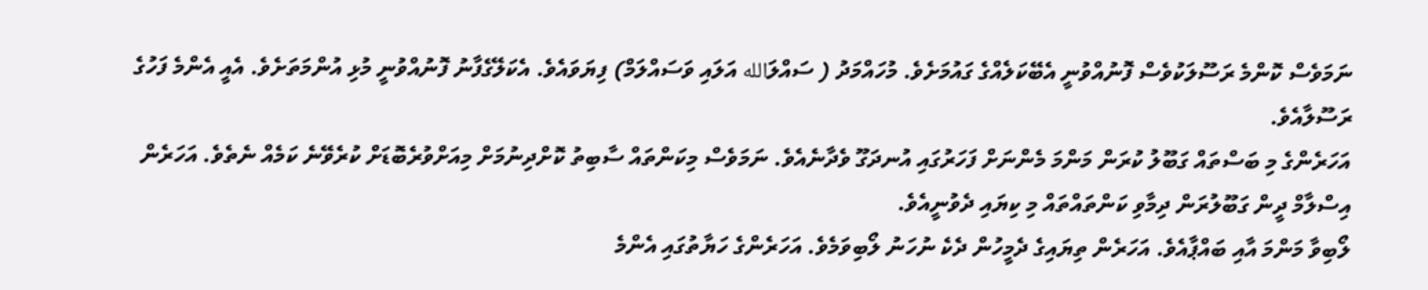ނަމަވެސް ކޮންމެ ރަސޫލަކުވެސް ފޮނުއްވުނީ އެބޭކަލެއްގެ ގައުމަށެވެ. މުހައްމަދު ( ސައްލަالله އަލައި ވަސައްލަމް) ފިޔަވައެވެ. އެކަލޭގެފާނު ފޮނުއްވުނީ މުޅި އުންމަތަށެވެ. އެއީ އެންމެ ފަހުގެ ރަސޫލާއެވެ.
އަހަރެންގެ މި ބަސްތައް ގަބޫލު ކުރަން މަންމަ މެންނަށް ފަހަރުގައި އުނދަގޫ ވެދާނެއެވެ. ނަމަވެސް މިކަންތައް ސާބިތު ކޮށްދިނުމަށް މިއަށްވުރެބޮޑަށް ކުރެވޭނެ ކަމެއް ނެތެވެ. އަހަރެން އިސްލާމް ދީން ގަބޫލުރަން ދިމާވި ކަންތައްތައް މި ކިޔައި ދެވުނީއެވެ.
ލޯބިވާ މަންމަ އާއި ބައްޕާއެވެ. އަހަރެން ތިޔައިގެ ދެމީހުން ދެކެ ނުހަނު ލޯބިވަމެވެ. އަހަރެންގެ ހަޔާތުގައި އެންމެ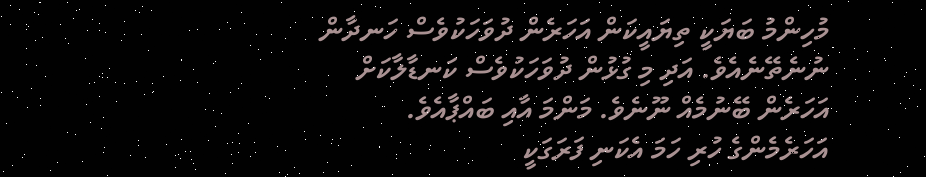މުހިންމު ބަޔަކީ ތިޔައީކަން އަހަރެން ދުވަހަކުވެސް ހަނދާން ނުނެތޭނެއެވެ. އަދި މި ގުޅުން ދުވަހަކުވެސް ކަނޑާލާކަށް އަހަރެން ބޭނުމެއް ނޫނެވެ. މަންމަ އާއި ބައްޕާއެވެ. އަހަރެމެންގެ ހުރި ހަމަ އެކަނި ފަރަގަކީ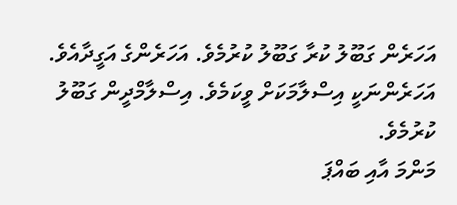އަހަރެން ގަބޫލު ކުރާ ގަބޫލު ކުރުމެވެ. އަހަރެންގެ އަގީދާއެވެ. އަހަރެންނަކީ އިސްލާމަކަށް ވީކަމެވެ. އިސްލާމްދީން ގަބޫލު ކުރުމެވެ.
މަންމަ އާއި ބައްޕަ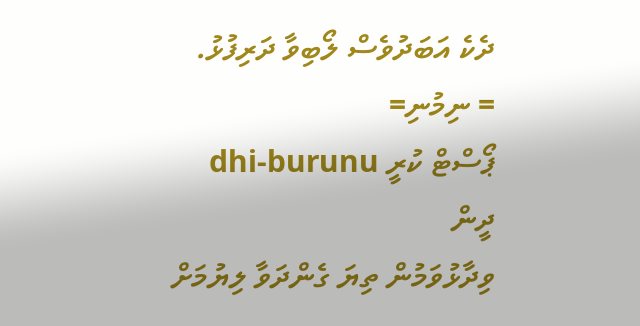ދެކެ އަބަދުވެސް ލޯބިވާ ދަރިފުޅު.
= ނިމުނި=
ޕޯސްޓް ކުރީ dhi-burunu
ދީން
ވިދާޅުވަމުން ތިޔަ ގެންދަވާ ލިޔުމަށް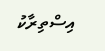އިސްތިރާކު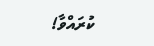ކުރައްވާ!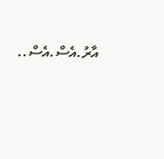އާރު.އެސް.އެސް..